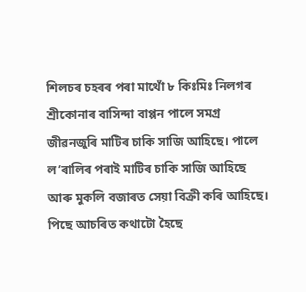শিলচৰ চহৰৰ পৰা মাথোঁ ৮ কিঃমিঃ নিলগৰ শ্ৰীকোনাৰ বাসিন্দা বাপ্পন পালে সমগ্ৰ জীৱনজুৰি মাটিৰ চাকি সাজি আহিছে। পালে ল’ৰালিৰ পৰাই মাটিৰ চাকি সাজি আহিছে আৰু মুকলি বজাৰত সেয়া বিক্ৰী কৰি আহিছে।
পিছে আচৰিত কথাটো হৈছে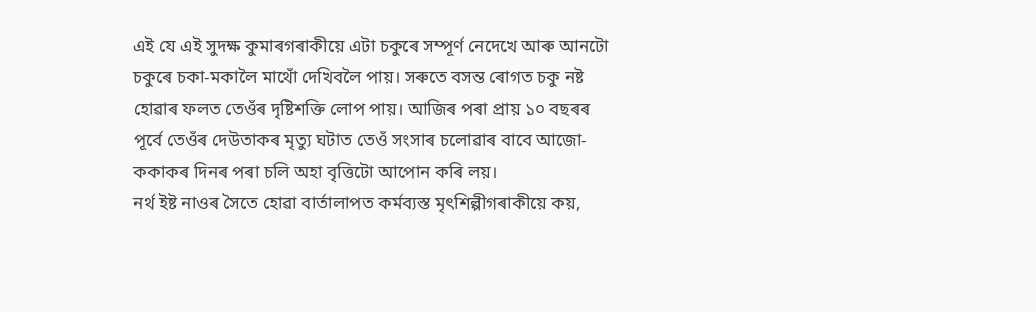এই যে এই সুদক্ষ কুমাৰগৰাকীয়ে এটা চকুৰে সম্পূৰ্ণ নেদেখে আৰু আনটো চকুৰে চকা-মকালৈ মাথোঁ দেখিবলৈ পায়। সৰুতে বসন্ত ৰোগত চকু নষ্ট হোৱাৰ ফলত তেওঁৰ দৃষ্টিশক্তি লোপ পায়। আজিৰ পৰা প্ৰায় ১০ বছৰৰ পূৰ্বে তেওঁৰ দেউতাকৰ মৃত্যু ঘটাত তেওঁ সংসাৰ চলোৱাৰ বাবে আজো-ককাকৰ দিনৰ পৰা চলি অহা বৃত্তিটো আপোন কৰি লয়।
নৰ্থ ইষ্ট নাওৰ সৈতে হোৱা বাৰ্তালাপত কৰ্মব্যস্ত মৃৎশিল্পীগৰাকীয়ে কয়,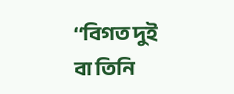‘‘বিগত দুই বা তিনি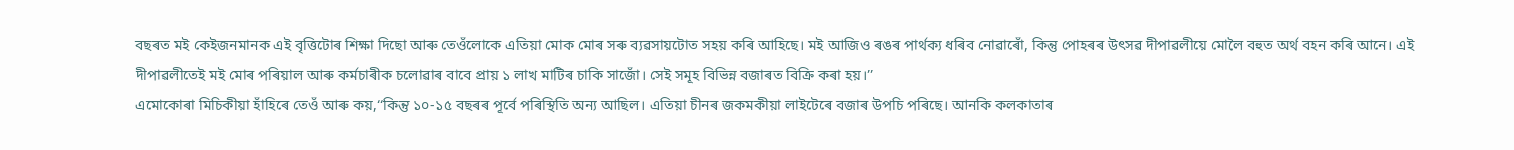বছৰত মই কেইজনমানক এই বৃত্তিটোৰ শিক্ষা দিছো আৰু তেওঁলোকে এতিয়া মোক মোৰ সৰু ব্যৱসায়টোত সহয় কৰি আহিছে। মই আজিও ৰঙৰ পাৰ্থক্য ধৰিব নোৱাৰোঁ, কিন্তু পোহৰৰ উৎসৱ দীপাৱলীয়ে মোলৈ বহুত অৰ্থ বহন কৰি আনে। এই দীপাৱলীতেই মই মোৰ পৰিয়াল আৰু কৰ্মচাৰীক চলোৱাৰ বাবে প্ৰায় ১ লাখ মাটিৰ চাকি সাজোঁ। সেই সমূহ বিভিন্ন বজাৰত বিক্ৰি কৰা হয়।’’
এমোকোৰা মিচিকীয়া হাঁহিৰে তেওঁ আৰু কয়,‘‘কিন্তু ১০-১৫ বছৰৰ পূৰ্বে পৰিস্থিতি অন্য আছিল। এতিয়া চীনৰ জকমকীয়া লাইটেৰে বজাৰ উপচি পৰিছে। আনকি কলকাতাৰ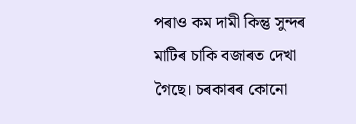পৰাও কম দামী কিন্তু সুন্দৰ মাটিৰ চাকি বজাৰত দেখা গৈছে। চৰকাৰৰ কোনো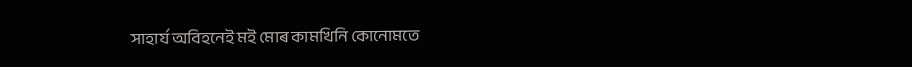সাহাৰ্য অবিহনেই মই মোৰ কামখিনি কোনোমতে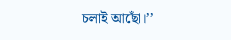চলাই আছোঁ।’’